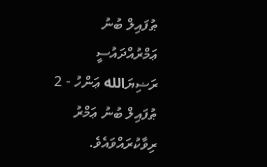ޠުފައިލް ބުނު ޢަމްރުއްދައުސީ ރަޟިޔަالله ޢަންހު - 2
ޠުފައިލް ބުނު ޢަމްރު ރިވާކުރައްވައެވެ.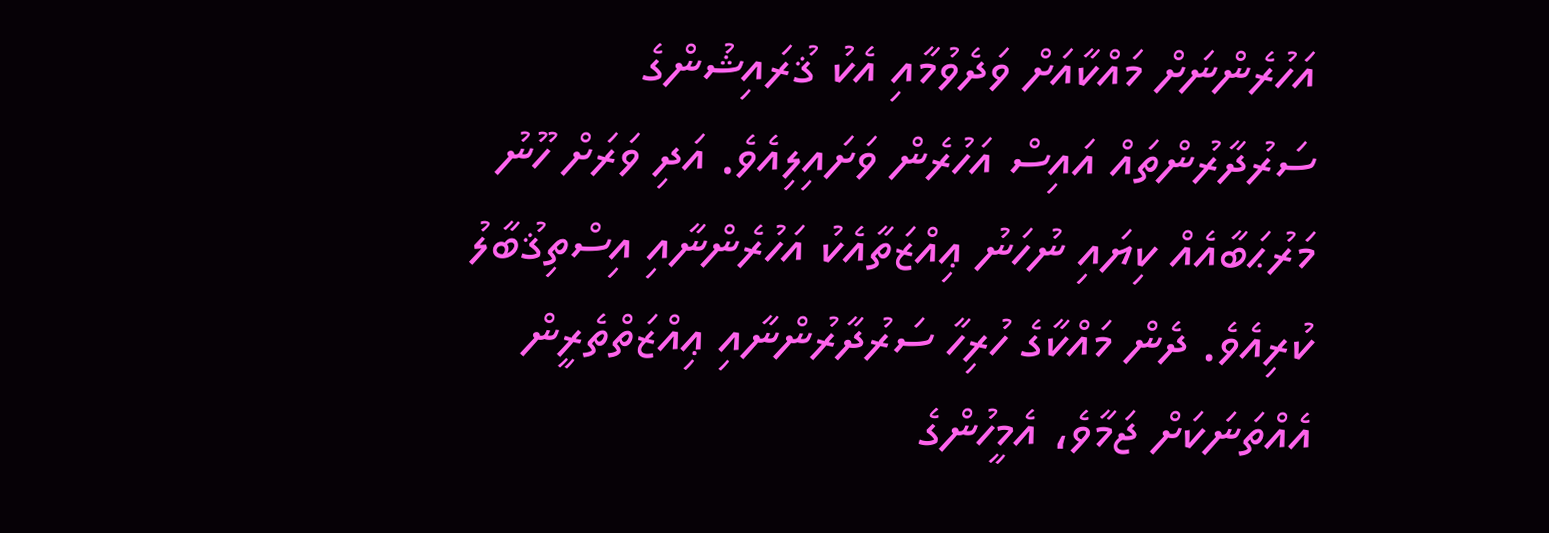އަހުރެންނަށް މައްކާއަށް ވަދެވުމާއި އެކު ޤުރައިޝުންގެ ސަރުދާރުންތައް އައިސް އަހުރެން ވަށައިލިއެވެ. އަދި ވަރަށް ހޫނު މަރުޙަބާއެއް ކިޔައި ނުހަނު ޢިއްޒަތާއެކު އަހުރެންނާއި އިސްތިޤުބާލު ކުރިއެވެ. ދެން މައްކާގެ ހުރިހާ ސަރުދާރުންނާއި ޢިއްޒަތްތެރީން އެއްތަނަކަށް ޖަމާވެ، އެމީހުންގެ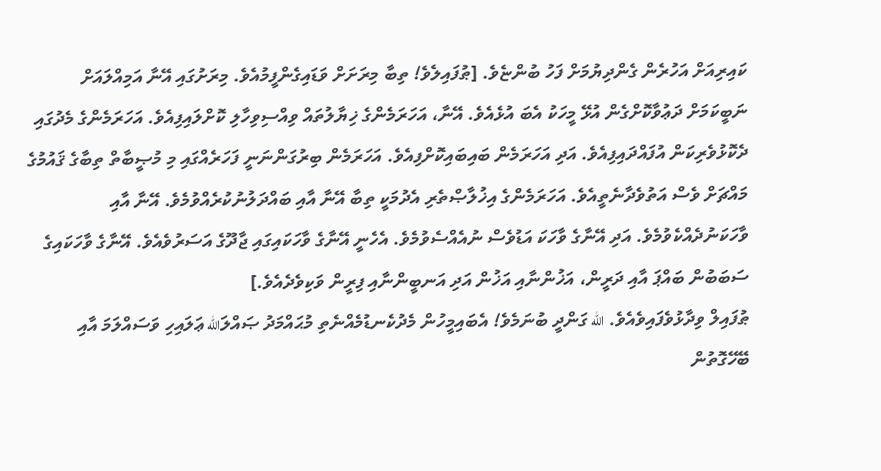ކައިރިއަށް އަހުރެން ގެންދިޔުމަށް ފަހު ބުންޏެވެ. [ޠުފައިލެވެ! ތިބާ މިރަށަށް ވަޑައިގެންފީމުއެވެ. މިރަށުގައި އޭނާ އަމިއްލައަށް ނަބީކަމަށް ދަޢުވާކޮށްގެން އުޅޭ މީހަކު އެބަ އުޅެއެވެ. އޭނާ، އަހަރަމެންގެ ޚިޔާލުތައް ވިއްސިވިހާލި ކޮށްލައިފިއެވެ. އަހަރަމެންގެ މެދުގައި ދެކޮޅުވެރިކަން އުފައްދައިފިއެވެ. އަދި އަހަރަމެން ބައިބައިކޮށްފިއެވެ. އަހަރަމެން ބިރުގަންނަނީ ފަހަރެއްގައި މި މުޞީބާތް ތިބާގެ ޤައުމުގެ މައްޗަށް ވެސް އަތުވެދާނެތީއެވެ. އަހަރަމެންގެ އިޚުލާޞްތެރި އެދުމަކީ ތިބާ އޭނާ އާއި ބައްދަލުނުކުރެއްވުމެވެ. އޭނާ އާއި ވާހަކަނުދެއްކެވުމެވެ. އަދި އޭނާގެ ވާހަކަ އަޑުވެސް ނުއެއްސެވުމެވެ. އެހެނީ އޭނާގެ ވާހަކައިގައި ޖާދޫގެ އަސަރުވެއެވެ. އޭނާގެ ވާހަކައިގެ ސަބަބުން ބައްޕަ އާއި ދަރީން، އަޚުންނާއި އަޚުން އަދި އަނބީންނާއި ފިރީން ވަކިވެދެއެވެ.]
ޠުފައިލް ވިދާޅުވެފައިވެއެވެ. الله ގަންދީ ބުނަމެވެ! އެބައިމީހުން މެދުކެނޑުމެއްނެތި މުޙައްމަދު ޞައްލަالله ޢަލައިހި ވަސައްލަމަ އާއި ބޭހޭގޮތުން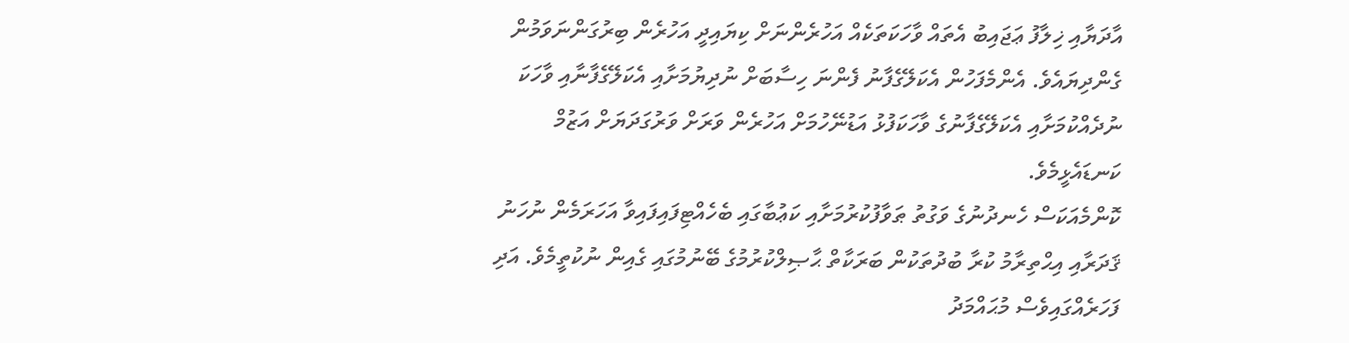އާދަޔާއި ޚިލާފު ޢަޖައިބު އެތައް ވާހަކަތަކެއް އަހުރެންނަށް ކިޔައިދީ އަހުރެން ބިރުގަންނަވަމުން ގެންދިޔައެވެ. އެންމެފަހުން އެކަލޭގެފާނު ފެންނަ ހިސާބަށް ނުދިޔުމަށާއި އެކަލޭގެފާނާއި ވާހަކަ ނުދެއްކުމަށާއި އެކަލޭގެފާނުގެ ވާހަކަފުޅު އަޑުނޭހުމަށް އަހުރެން ވަރަށް ވަރުގަދަޔަށް އަޒުމް ކަނޑައެޅީމެވެ.
ކޮންމެއަކަސް ހެނދުނުގެ ވަގުތު ޠަވާފުކުރުމަށާއި ކަޢުބާގައި ބެހެއްޓިފައިފައިވާ އަހަރަމެން ނުހަނު ޤަދަރާއި އިޙްތިރާމު ކުރާ ބުދުތަކުން ބަރަކާތް ޙާޞިލްކުރުމުގެ ބޭނުމުގައި ގެއިން ނުކުތީމެވެ. އަދި ފަހަރެއްގައިވެސް މުޙައްމަދު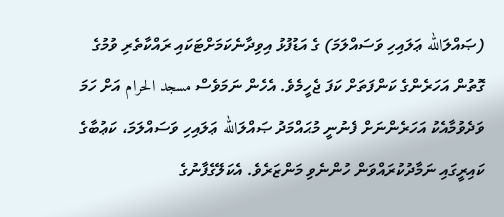(ޞައްލަالله ޢަލައިހި ވަސައްލަމަ) ގެ އަޑުފުޅު އިވިދާނެކަމަށްޓަކައި ރައްކާތެރި ވުމުގެ ގޮތުން އަހަރެންގެ ކަންފަތަށް ކަފަ ޖެހީމެވެ. އެހެން ނަމަވެސް مسجد الحرام އަށް ހަމަ ވަދެވުމާއެކު އަހަރެންނަށް ފެނުނީ މުޙައްމަދު ޞައްލަالله ޢަލައިހި ވަސައްލަމަ، ކަޢުބާގެ ކައިރީގައި ނަމާދުކުރައްވަން ހުންނެވި މަންޒަރެވެ. އެކަލޭގެފާނުގެ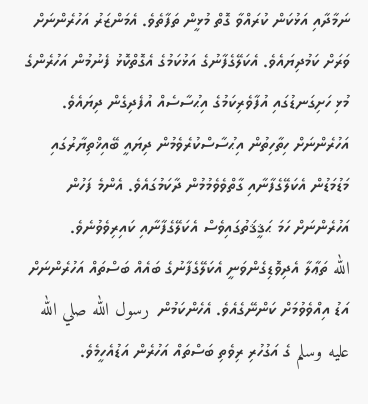ނަމާދާއި އަޅުކަން ކުރައްވާ ގޮތް މުޅީން ތަފާތެވެ. އެމަންޒަރު އަހުރެންނަށް ވަރަށް ކަމުދިޔައެވެ. އެކަލޭގެފާނުގެ އަޅުކަމުގެ އެގޮތްކޮޅު ފެނުމުން އަހުރެންގެ މުޅި ހަށިގަނޑުގައި އުފާވެރިކަމުގެ އިޙުސާސެއް އުފެދިގެން ދިޔައެވެ. އަހުރެންނަށް ހިތާހިތުން އިޙުސާސްކުރެވެމުން ދިޔައީ ބޭއިޚްތިޔާރުގައި މަޑުމަޑުން އެކަލޭގެފާނާއި ގާތްވެވެމުމުން ދާކަމުގައެވެ. އެންމެ ފަހުން އަހުރެންނަށް ހަމަ ޙަޤީޤަތުގައިވެސް އެކަލޭގެފާނާއި ކައިރިވެވުނެވެ.
الله ތަޢާލާ އެދިވޮޑިގެންވަނީ އެކަލޭގެފާނުގެ ބައެއް ބަސްތައް އަހުރެންނަށް އަޑު އިއްވެވުމަށް ކަންނޭގެއެވެ. އެހެންކަމުން  رسول الله صلي الله عليه وسلم ގެ އަގުހުރި ރިވެތި ބަސްތައް އަހުރެން އަޑުއެހީމެވެ.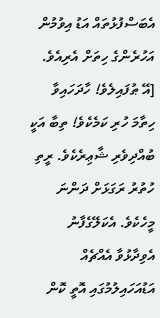އެބަސްފުޅުތައް އަޑު އިވުމުން އަހުރެންގެ ހިތަށް އެރިއެވެ. [އޭ ޠުފައިލެވެ! ހާދަހައިވާ ހިތާމަ ހުރި ކަމެކެވެ! ތިބާ އަކީ ބުއްދިވެރި ޝާޢިރެކެވެ. ރީތި ހުތުރު ރަގަޅަށް ދަންނަ މީހެކެވެ. އެކަލޭގެފާނު އެވިދާޅުވާ އެއްޗެއް އަޑުއަހައިލުމުގައި އޮތީ ކޮން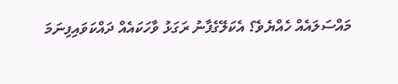މައްސަލައެއް ހެއްޔެވެ؟ އެކަލޭގެފާނު ރަގަޅު ވާހަކައެއް ދައްކަވައިފިނަމަ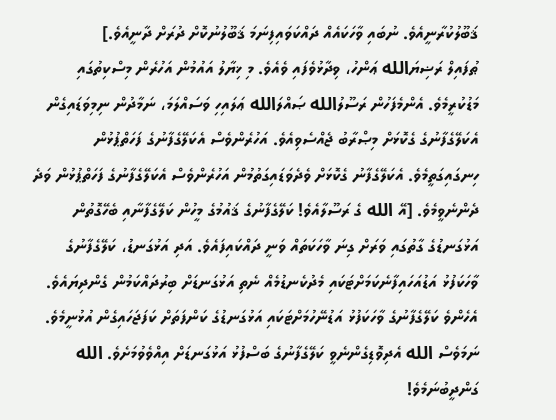ޤަބޫލުކުރާނީއެވެ. ނުބައި ވާހަކައެއް ދައްކަވައިފިނަމަ ޤަބޫލުނުކޮށް ދުރަށް ދާނީއެވެ.]
ޠުފައިލް ރަޟިޔަالله ޢަންހު، ވިދާޅުވެފައި ވެއެވެ. މި ޚިޔާލު އައުމުން އަހުރެން މިސްކިތުގައި މަޑުކުރީމެވެ. އެންމެފަހުން ރަސޫލުالله ޞައްލަالله ޢަލައިހި ވަސައްލަމަ، ނަމާދުން ނިމިވަޑައިގެން އެކަލޭގެފާނުގެ ގެކޮޅަށް މިޞްރާބު ޖެއްސެވިއެވެ. އަހުރެންވެސް އެކަލޭގެފާނުގެ ފަހަތްޕުޅުން ހިނގައިގަތީމެވެ. އެކަލޭގެފާނު ގެކޮޅަށް ވެދެވަޑައިގަތުމުން އަހުރެންވެސް އެކަލޭގެފާނުގެ ފަހަތްޕުޅުން ވަދެ ދެންނެވީމެވެ. [އޭ الله ގެ ރަސޫލާއެވެ! ކަލޭގެފާނުގެ ޤައުމުގެ މީހުން ކަލޭގެފާނާއި ބެހޭގޮތުން އަޅުގަނޑުގެ ގާތުގައި ވަރަށް ގިނަ ވާހަކަތައް ވަނީ ދައްކައިފައެވެ. އަދި އަޅުގަނޑު، ކަލޭގެފާނުގެ ވާހަކަފުޅު އަޑުއަހައިފާނެކަމަށްޓަކައި މެދުކެނޑުމެއް ނެތި އަޅުގަނޑަށް ބިރުދައްކަމުން ގެންދިޔައެވެ. އެހެންވެ ކަލޭގެފާނުގެ ވާހަކަފުޅު އަޑުނޭހުމަށްޓަކައި އަޅުގަނޑުގެ ކަންފަތަށް ކަފަޖަހައިގެން އުޅުނީމެވެ. ނަމަވެސް الله އެދިވޮޑިގެންނެވީ ކަލޭގެފާނުގެ ބަސްފުޅު އަޅުގަނޑަށް އިއްވެވުމަށެވެ. الله ގަންދީބުނަމެވެ!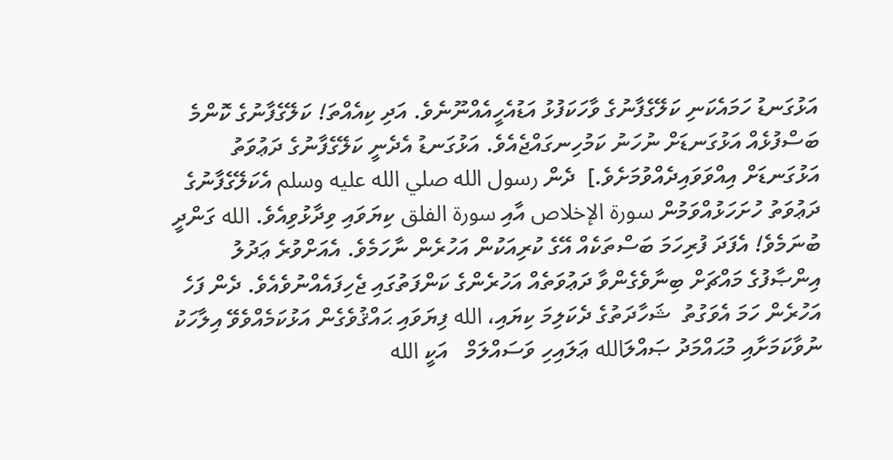އަޅުގަނޑު ހަމައެކަނި ކަލޭގެފާނުގެ ވާހަކަފުޅު އަޑުއެހީއެއްނޫނެވެ. އަދި ކިއެއްތަ! ކަލޭގެފާނުގެ ކޮންމެ ބަސްފުޅެއް އަޅުގަނޑަށް ނުހަނު ކަމުހިނގައްޖެއެވެ. އަޅުގަނޑު އެދެނީ ކަލޭގެފާނުގެ ދަޢުވަތު އަޅުގަނޑަށް އިއްވަވައިދެއްވުމަށެވެ.]  ދެން رسول الله صلي الله عليه وسلم އެކަލޭގެފާނުގެ ދަޢުވަތު ހުށަހަޅުއްވަމުން سورة الإخلاص އާއި سورة الفلق ކިޔަވައި ވިދާޅުވިއެވެ. الله ގަންދީ ބުނަމެވެ! އެފަދަ ފުރިހަމަ ބަސްތަކެއް އޭގެ ކުރިއަކުން އަހުރެން ނާހަމެވެ. އެއަށްވުރެ ޢަދުލު އިންޞާފުގެ މައްޗަށް ބިނާވެގެންވާ ދަޢުވަތެއް އަހުރެންގެ ކަންފަތުގައި ޖެހިފައެއްނުވެއެވެ. ދެން ފަހެ އަހުރެން ހަމަ އެވަގުތު  ޝަހާދަތުގެ ދެކަލިމަ ކިޔައި، الله ފިޔަވައި ޙައްޤުވެގެން އަޅުކަމެއްވެވޭ އިލާހަކު ނުވާކަމަށާއި މުޙައްމަދު ޞައްލަالله ޢަލައިހި ވަސައްލަމް   އަކީ الله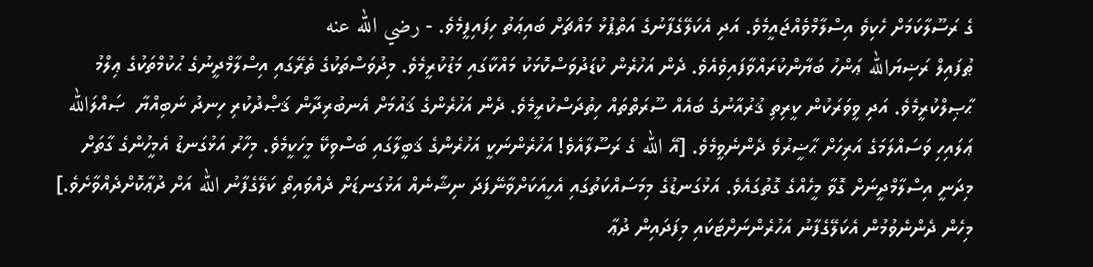ގެ ރަސޫލާކަމަށް ހެކިވެ އިސްލާމްވެއްޖައީމެވެ. އަދި އެކަލޭގެފާނުގެ އަތްޕުޅު މައްޗަށް ބައިޢަތު ހިފައިފީމެވެ. - رضي الله عنه
ޠުފައިލް ރަޟިޔަالله ޢަންހު ބަޔާންކުރައްވާފައިވެއެވެ. ދެން އަހުރެން ކުޑަދުވަސްކޮޅަކު މައްކާގައި މަޑުކުރީމެވެ. މިދުވަސްތަކުގެ ތެރޭގައި އިސްލާމްދީނުގެ ޙުކުމްތަކުގެ ޢިލްމު ޙާޞިލްކުރީމެވެ. އަދި ވީވަރަކުން ކީރިތި ޤުރުއާނުގެ ބައެއް ސޫރަތްތައް ހިތުދަސްކުރީމެވެ. ދެން އަހުރެންގެ ޤައުމަށް އެނބުރިދާން ޤަޞްދުކުރި ހިނދު ނަބިއްޔާ  ޞައްލަالله ޢަލައިހި ވަސައްލަމަގެ އަރިހަށް ޙާޟީރުވެ ދެންނެވީމެވެ. [އޭ الله ގެ ރަސޫލާއެވެ! އަހުރެންނަކީ އަހުރެންގެ ޤަބީލާގައި ބަސްވިކޭ މީހަކީމެވެ. މިހާރު އަޅުގަނޑު އެމީހުންގެ ގާތަށް މިދަނީ އިސްލާމްދީނަށް ގޮވާ މީހެއްގެ ގޮތުގައެވެ. އަޅުގަނޑުގެ މިމަސައްކަތުގައި އެހީއަކަށްވާނޭފަދަ ނިޝާނެއް އަޅުގަނޑަށް ދެއްވައިތޯ ކަލޭގެފާނު الله އަށް ދުޢާކޮށްދެއްވާށެވެ.]
މިހެން ދެންނެވުމުން އެކަލޭގެފާނު އަހުރެންނަށްޓަކައި މިފަދައިން ދުޢާ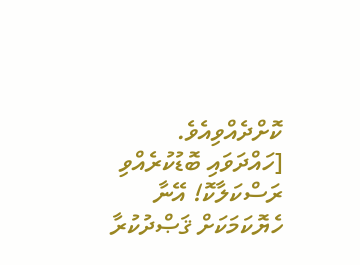ކޮށްދެއްވިއެވެ. [ހައްދަވައި ބޮޑުކުރެއްވި ރަސްކަލާކޮ! އޭނާ ހެޔޮކަމަކަށް ޤަޞްދުކުރާ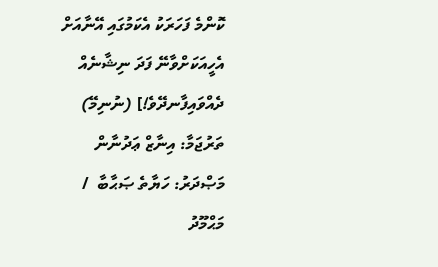ކޮންމެ ފަހަރަކު އެކަމުގައި އޭނާއަށް އެހީއަކަށްވާނޭ ފަދަ ނިޝާނެއް ދެއްވައިފާނދޭވެ!] (ނުނިމޭ)
ތަރުޖަމާ: އިނާޒް ޢަދުނާން
މަޞްދަރު: ހަޔާތެ ޞަޙާބާ  / މަޙްމޫދު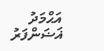އަޙްމަދު ޣަޟަންފަރު